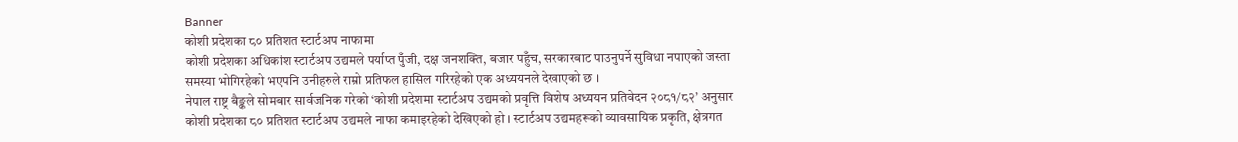Banner
कोशी प्रदेशका ८० प्रतिशत स्टार्टअप नाफामा
कोशी प्रदेशका अधिकांश स्टार्टअप उद्यमले पर्याप्त पुँजी, दक्ष जनशक्ति, बजार पहुँच, सरकारबाट पाउनुपर्ने सुविधा नपाएको जस्ता समस्या भोगिरहेको भएपनि उनीहरुले राम्रो प्रतिफल हासिल गरिरहेको एक अध्ययनले देखाएको छ ।
नेपाल राष्ट्र बैङ्कले सोमबार सार्वजनिक गरेको ‘कोशी प्रदेशमा स्टार्टअप उद्यमको प्रवृत्ति विशेष अध्ययन प्रतिवेदन २०८१/८२’ अनुसार कोशी प्रदेशका ८० प्रतिशत स्टार्टअप उद्यमले नाफा कमाइरहेको देखिएको हो । स्टार्टअप उद्यमहरूको व्यावसायिक प्रकृति, क्षेत्रगत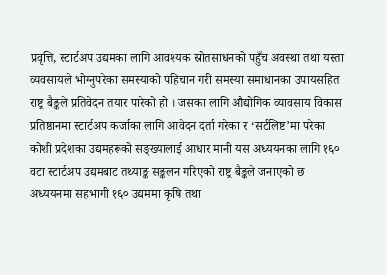प्रवृत्ति, स्टार्टअप उद्यमका लागि आवश्यक स्रोतसाधनको पहुँच अवस्था तथा यस्ता व्यवसायले भोग्नुपरेका समस्याको पहिचान गरी समस्या समाधानका उपायसहित राष्ट्र बैङ्कले प्रतिवेदन तयार पारेको हो । जसका लागि औद्योगिक व्यावसाय विकास प्रतिष्ठानमा स्टार्टअप कर्जाका लागि आवेदन दर्ता गरेका र ‘सर्टलिष्ट’मा परेका कोशी प्रदेशका उद्यमहरूको सङ्ख्यालाई आधार मानी यस अध्ययनका लागि १६० वटा स्टार्टअप उद्यमबाट तथ्याङ्क सङ्कलन गरिएको राष्ट्र बैङ्कले जनाएको छ अध्ययनमा सहभागी १६० उद्यममा कृषि तथा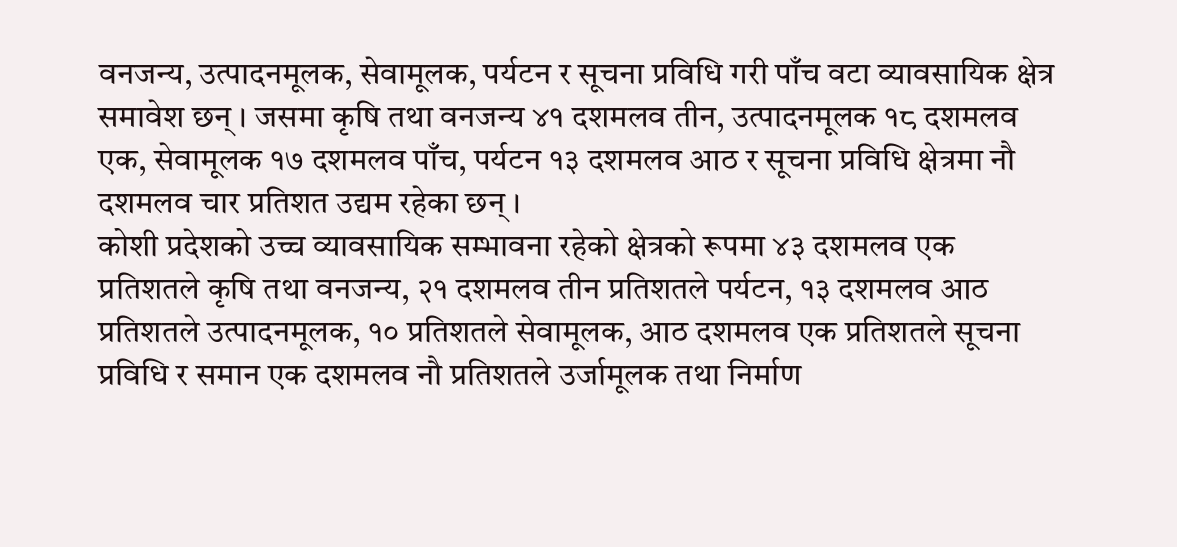वनजन्य, उत्पादनमूलक, सेवामूलक, पर्यटन र सूचना प्रविधि गरी पाँच वटा व्यावसायिक क्षेत्र समावेश छन् । जसमा कृषि तथा वनजन्य ४१ दशमलव तीन, उत्पादनमूलक १८ दशमलव एक, सेवामूलक १७ दशमलव पाँच, पर्यटन १३ दशमलव आठ र सूचना प्रविधि क्षेत्रमा नौ दशमलव चार प्रतिशत उद्यम रहेका छन् ।
कोशी प्रदेशको उच्च व्यावसायिक सम्भावना रहेको क्षेत्रको रूपमा ४३ दशमलव एक प्रतिशतले कृषि तथा वनजन्य, २१ दशमलव तीन प्रतिशतले पर्यटन, १३ दशमलव आठ प्रतिशतले उत्पादनमूलक, १० प्रतिशतले सेवामूलक, आठ दशमलव एक प्रतिशतले सूचना प्रविधि र समान एक दशमलव नौ प्रतिशतले उर्जामूलक तथा निर्माण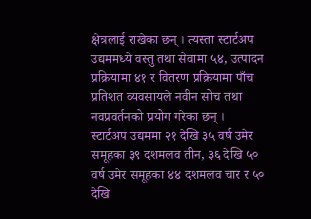क्षेत्रलाई राखेका छन् । त्यस्ता स्टार्टअप उद्यममध्ये वस्तु तथा सेवामा ५४, उत्पादन प्रक्रियामा ४१ र वितरण प्रक्रियामा पाँच प्रतिशत व्यवसायले नवीन सोच तथा नवप्रवर्तनको प्रयोग गरेका छन् ।
स्टार्टअप उद्यममा २१ देखि ३५ वर्ष उमेर समूहका ३९ दशमलव तीन, ३६ देखि ५० वर्ष उमेर समूहका ४४ दशमलव चार र ५० देखि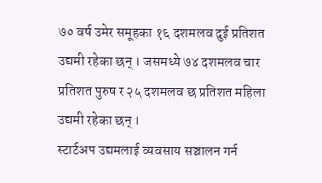७० वर्ष उमेर समूहका १६ दशमलव दुई प्रतिशत उद्यमी रहेका छन् । जसमध्ये ७४ दशमलव चार प्रतिशत पुरुष र २५ दशमलव छ प्रतिशत महिला उद्यमी रहेका छन् ।
स्टार्टअप उद्यमलाई व्यवसाय सञ्चालन गर्न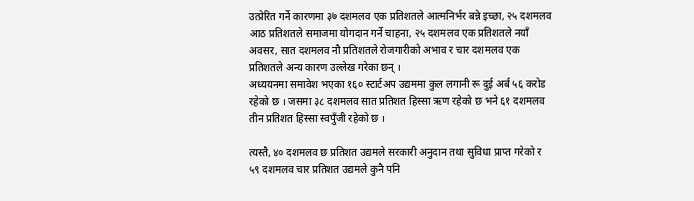उत्प्रेरित गर्ने कारणमा ३७ दशमलव एक प्रतिशतले आत्मनिर्भर बन्ने इच्छा, २५ दशमलव आठ प्रतिशतले समाजमा योगदान गर्ने चाहना, २५ दशमलव एक प्रतिशतले नयाँ अवसर, सात दशमलव नौ प्रतिशतले रोजगारीको अभाव र चार दशमलव एक प्रतिशतले अन्य कारण उल्लेख गरेका छन् ।
अध्ययनमा समावेश भएका १६० स्टार्टअप उद्यममा कुल लगानी रू दुई अर्ब ५६ करोड रहेको छ । जसमा ३८ दशमलव सात प्रतिशत हिस्सा ऋण रहेको छ भने ६१ दशमलव तीन प्रतिशत हिस्सा स्वपुँजी रहेको छ ।

त्यस्तै, ४० दशमलव छ प्रतिशत उद्यमले सरकारी अनुदान तथा सुविधा प्राप्त गरेको र ५९ दशमलव चार प्रतिशत उद्यमले कुनै पनि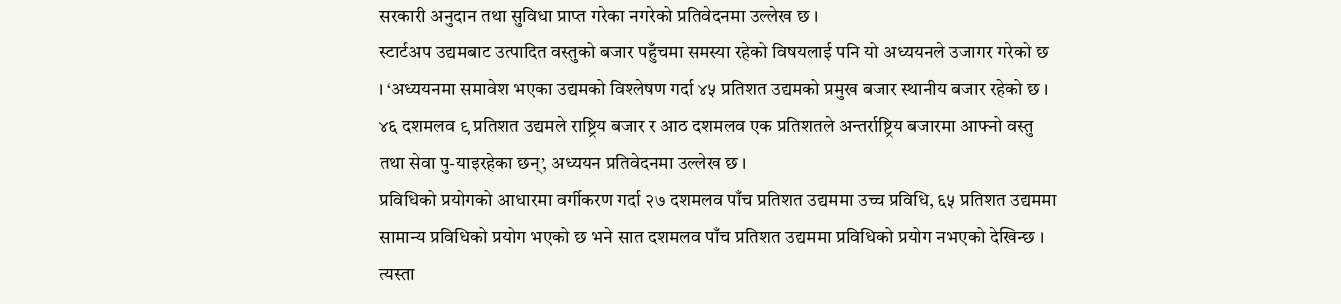सरकारी अनुदान तथा सुविधा प्राप्त गरेका नगरेको प्रतिवेदनमा उल्लेख छ ।
स्टार्टअप उद्यमबाट उत्पादित वस्तुको बजार पहुँचमा समस्या रहेको विषयलाई पनि यो अध्ययनले उजागर गरेको छ । ‘अध्ययनमा समावेश भएका उद्यमको विश्लेषण गर्दा ४५ प्रतिशत उद्यमको प्रमुख बजार स्थानीय बजार रहेको छ । ४६ दशमलव ९ प्रतिशत उद्यमले राष्ट्रिय बजार र आठ दशमलव एक प्रतिशतले अन्तर्राष्ट्रिय बजारमा आफ्नो वस्तु तथा सेवा पु-याइरहेका छन्’, अध्ययन प्रतिवेदनमा उल्लेख छ ।
प्रविधिको प्रयोगको आधारमा वर्गीकरण गर्दा २७ दशमलव पाँच प्रतिशत उद्यममा उच्च प्रविधि, ६५ प्रतिशत उद्यममा सामान्य प्रविधिको प्रयोग भएको छ भने सात दशमलव पाँच प्रतिशत उद्यममा प्रविधिको प्रयोग नभएको देखिन्छ ।
त्यस्ता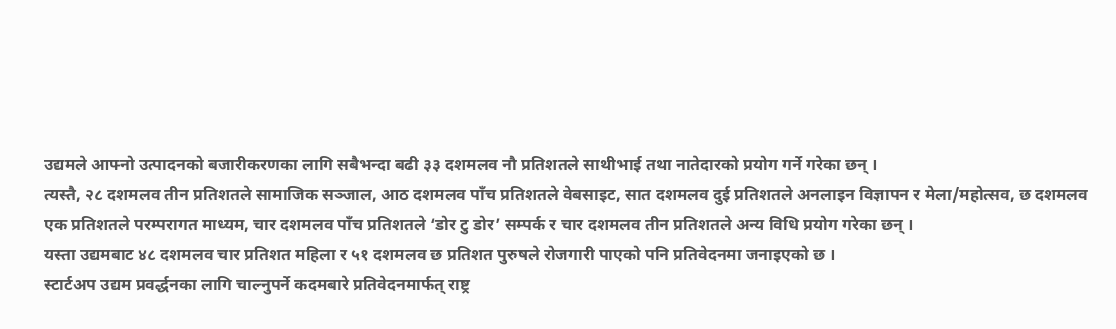उद्यमले आफ्नो उत्पादनको बजारीकरणका लागि सबैभन्दा बढी ३३ दशमलव नौ प्रतिशतले साथीभाई तथा नातेदारको प्रयोग गर्ने गरेका छन् ।
त्यस्तै, २८ दशमलव तीन प्रतिशतले सामाजिक सञ्जाल, आठ दशमलव पाँच प्रतिशतले वेबसाइट, सात दशमलव दुई प्रतिशतले अनलाइन विज्ञापन र मेला/महोत्सव, छ दशमलव एक प्रतिशतले परम्परागत माध्यम, चार दशमलव पाँच प्रतिशतले ‘डोर टु डोर’ सम्पर्क र चार दशमलव तीन प्रतिशतले अन्य विधि प्रयोग गरेका छन् ।
यस्ता उद्यमबाट ४८ दशमलव चार प्रतिशत महिला र ५१ दशमलव छ प्रतिशत पुरुषले रोजगारी पाएको पनि प्रतिवेदनमा जनाइएको छ ।
स्टार्टअप उद्यम प्रवर्द्धनका लागि चाल्नुपर्ने कदमबारे प्रतिवेदनमार्फत् राष्ट्र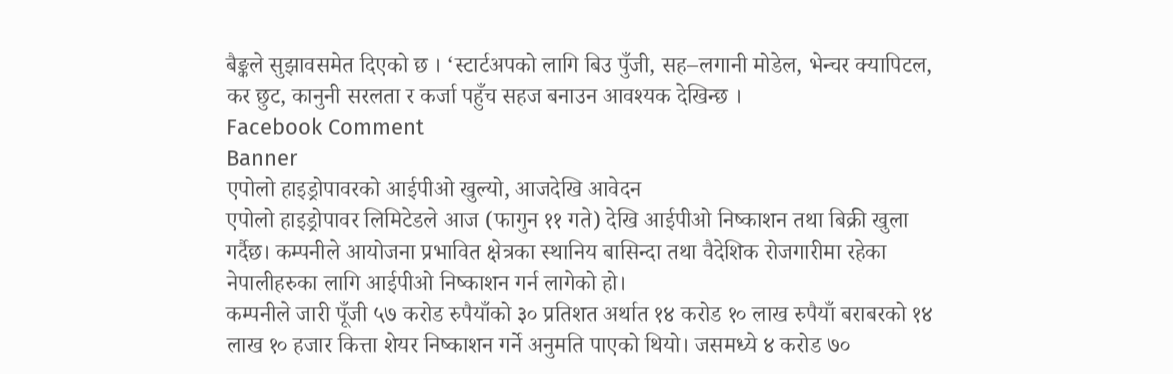बैङ्कले सुझावसमेत दिएको छ । ‘स्टार्टअपको लागि बिउ पुँजी, सह–लगानी मोडेल, भेन्चर क्यापिटल, कर छुट, कानुनी सरलता र कर्जा पहुँच सहज बनाउन आवश्यक देखिन्छ ।
Facebook Comment
Banner
एपोलो हाइड्रोपावरको आईपीओ खुल्यो, आजदेखि आवेदन
एपोलो हाइड्रोपावर लिमिटेडले आज (फागुन ११ गते) देखि आईपीओ निष्काशन तथा बिक्री खुला गर्दैछ। कम्पनीले आयोजना प्रभावित क्षेत्रका स्थानिय बासिन्दा तथा वैदेशिक रोजगारीमा रहेका नेपालीहरुका लागि आईपीओ निष्काशन गर्न लागेको हो।
कम्पनीले जारी पूँजी ५७ करोड रुपैयाँको ३० प्रतिशत अर्थात १४ करोड १० लाख रुपैयाँ बराबरको १४ लाख १० हजार कित्ता शेयर निष्काशन गर्ने अनुमति पाएको थियो। जसमध्ये ४ करोड ७०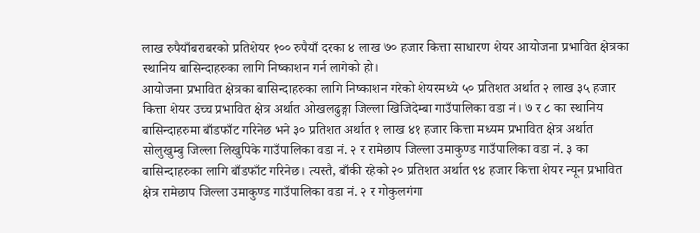लाख रुपैयाँबराबरको प्रतिशेयर १०० रुपैयाँ दरका ४ लाख ७० हजार कित्ता साधारण शेयर आयोजना प्रभावित क्षेत्रका स्थानिय बासिन्दाहरुका लागि निष्काशन गर्न लागेको हो।
आयोजना प्रभावित क्षेत्रका बासिन्दाहरुका लागि निष्काशन गरेको शेयरमध्ये ५० प्रतिशत अर्थात २ लाख ३५ हजार कित्ता शेयर उच्च प्रभावित क्षेत्र अर्थात ओखलढुङ्गा जिल्ला खिजिदेम्बा गाउँपालिका वडा नं। ७ र ८ का स्थानिय बासिन्दाहरुमा बाँडफाँट गरिनेछ भने ३० प्रतिशत अर्थात १ लाख ४१ हजार कित्ता मध्यम प्रभावित क्षेत्र अर्थात सोलुखुम्बु जिल्ला लिखुपिके गाउँपालिका वडा नं. २ र रामेछाप जिल्ला उमाकुण्ड गाउँपालिका वडा नं. ३ का बासिन्दाहरुका लागि बाँडफाँट गरिनेछ। त्यस्तै, बाँकी रहेको २० प्रतिशत अर्थात ९४ हजार कित्ता शेयर न्यून प्रभावित क्षेत्र रामेछाप जिल्ला उमाकुण्ड गाउँपालिका वडा नं. २ र गोकुलगंगा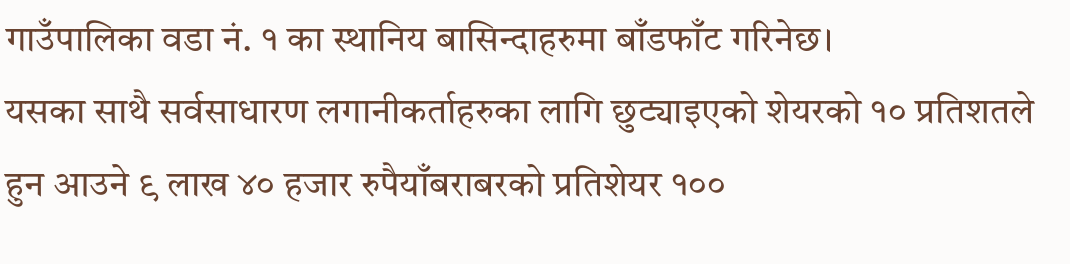गाउँपालिका वडा नं. १ का स्थानिय बासिन्दाहरुमा बाँडफाँट गरिनेछ।
यसका साथै सर्वसाधारण लगानीकर्ताहरुका लागि छुट्याइएको शेयरको १० प्रतिशतले हुन आउने ९ लाख ४० हजार रुपैयाँबराबरको प्रतिशेयर १००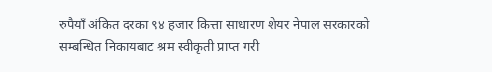रुपैयाँ अंकित दरका ९४ हजार कित्ता साधारण शेयर नेपाल सरकारको सम्बन्धित निकायबाट श्रम स्वीकृती प्राप्त गरी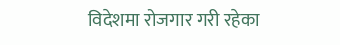विदेशमा रोजगार गरी रहेका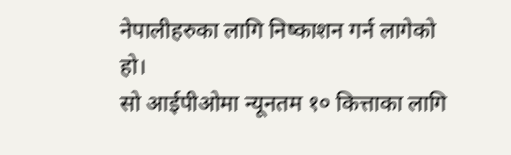नेपालीहरुका लागि निष्काशन गर्न लागेको हो।
सो आईपीओमा न्यूनतम १० कित्ताका लागि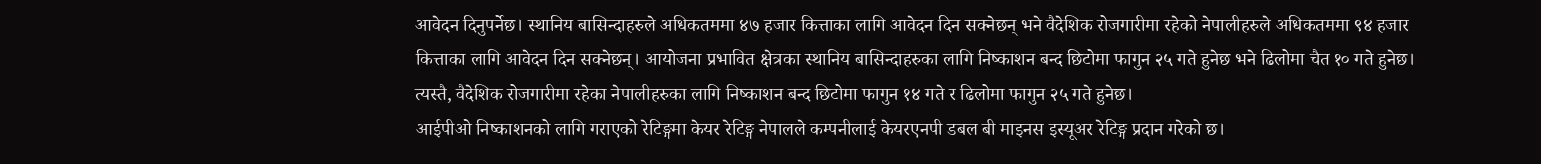आवेदन दिनुपर्नेछ। स्थानिय बासिन्दाहरुले अधिकतममा ४७ हजार कित्ताका लागि आवेदन दिन सक्नेछन् भने वैदेशिक रोजगारीमा रहेको नेपालीहरुले अधिकतममा ९४ हजार कित्ताका लागि आवेदन दिन सक्नेछन्। आयोजना प्रभावित क्षेत्रका स्थानिय बासिन्दाहरुका लागि निष्काशन बन्द छिटोमा फागुन २५ गते हुनेछ भने ढिलोमा चैत १० गते हुनेछ। त्यस्तै, वैदेशिक रोजगारीमा रहेका नेपालीहरुका लागि निष्काशन बन्द छिटोमा फागुन १४ गते र ढिलोमा फागुन २५ गते हुनेछ।
आईपीओ निष्काशनको लागि गराएको रेटिङ्गमा केयर रेटिङ्ग नेपालले कम्पनीलाई केयरएनपी डबल बी माइनस इस्यूअर रेटिङ्ग प्रदान गरेको छ।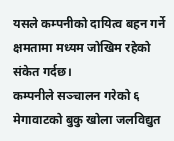यसले कम्पनीको दायित्व बहन गर्ने क्षमतामा मध्यम जोखिम रहेको संकेत गर्दछ।
कम्पनीले सञ्चालन गरेको ६ मेगावाटको बुकु खोला जलविद्युत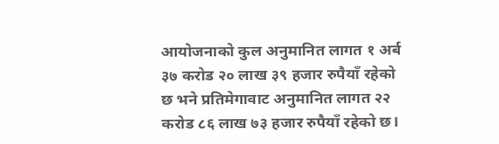आयोजनाको कुल अनुमानित लागत १ अर्ब ३७ करोड २० लाख ३९ हजार रुपैयाँ रहेको छ भने प्रतिमेगावाट अनुमानित लागत २२ करोड ८६ लाख ७३ हजार रुपैयाँ रहेको छ।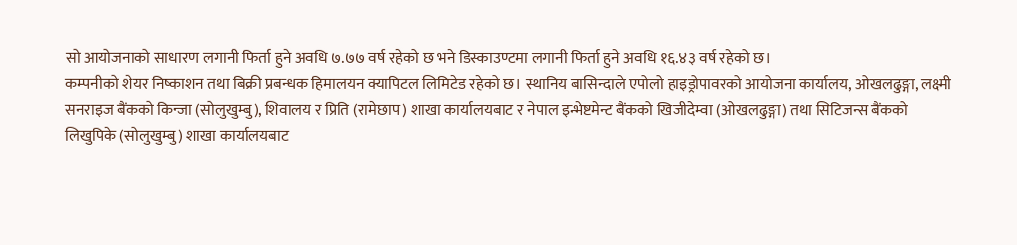सो आयोजनाको साधारण लगानी फिर्ता हुने अवधि ७.७७ वर्ष रहेको छ भने डिस्काउण्टमा लगानी फिर्ता हुने अवधि १६.४३ वर्ष रहेको छ।
कम्पनीको शेयर निष्काशन तथा बिक्री प्रबन्धक हिमालयन क्यापिटल लिमिटेड रहेको छ। स्थानिय बासिन्दाले एपोलो हाइड्रोपावरको आयोजना कार्यालय, ओखलढुङ्गा, लक्ष्मी सनराइज बैंकको किन्जा (सोलुखुम्बु), शिवालय र प्रिति (रामेछाप) शाखा कार्यालयबाट र नेपाल इन्भेष्टमेन्ट बैंकको खिजीदेम्वा (ओखलढुङ्गा) तथा सिटिजन्स बैंकको लिखुपिके (सोलुखुम्बु) शाखा कार्यालयबाट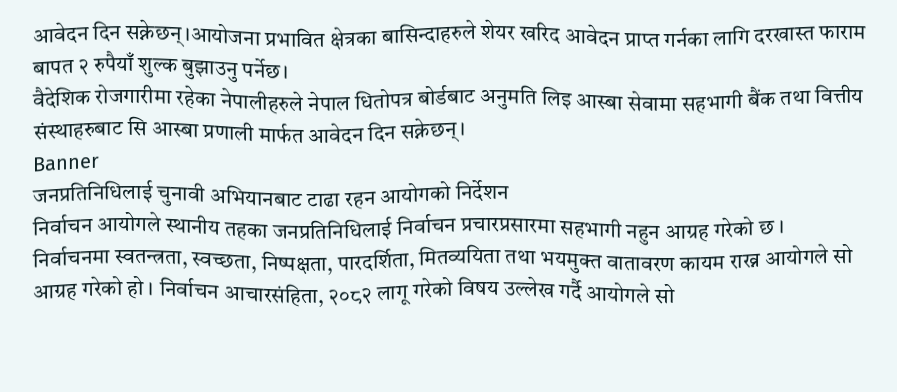आवेदन दिन सक्नेछन्।आयोजना प्रभावित क्षेत्रका बासिन्दाहरुले शेयर खरिद आवेदन प्राप्त गर्नका लागि दरखास्त फाराम बापत २ रुपैयाँ शुल्क बुझाउनु पर्नेछ।
वैदेशिक रोजगारीमा रहेका नेपालीहरुले नेपाल धितोपत्र बोर्डबाट अनुमति लिइ आस्बा सेवामा सहभागी बैंक तथा वित्तीय संस्थाहरुबाट सि आस्बा प्रणाली मार्फत आवेदन दिन सक्नेछन्।
Banner
जनप्रतिनिधिलाई चुनावी अभियानबाट टाढा रहन आयोगको निर्देशन
निर्वाचन आयोगले स्थानीय तहका जनप्रतिनिधिलाई निर्वाचन प्रचारप्रसारमा सहभागी नहुन आग्रह गरेको छ ।
निर्वाचनमा स्वतन्त्रता, स्वच्छता, निष्पक्षता, पारदर्शिता, मितव्ययिता तथा भयमुक्त वातावरण कायम राख्न आयोगले सो आग्रह गरेको हो । निर्वाचन आचारसंहिता, २०८२ लागू गरेको विषय उल्लेख गर्दै आयोगले सो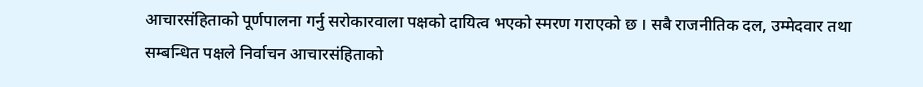आचारसंहिताको पूर्णपालना गर्नु सरोकारवाला पक्षको दायित्व भएको स्मरण गराएको छ । सबै राजनीतिक दल, उम्मेदवार तथा सम्बन्धित पक्षले निर्वाचन आचारसंहिताको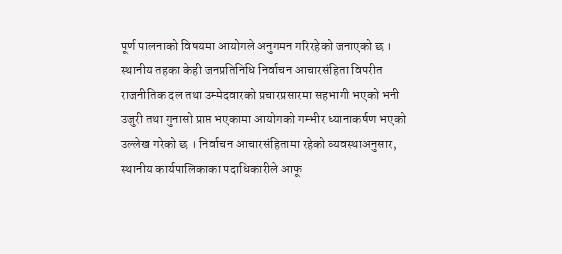पूर्ण पालनाको विषयमा आयोगले अनुगमन गरिरहेको जनाएको छ । स्थानीय तहका केही जनप्रतिनिधि निर्वाचन आचारसंहिता विपरीत राजनीतिक दल तथा उम्मेदवारको प्रचारप्रसारमा सहभागी भएको भनी उजुरी तथा गुनासो प्राप्त भएकामा आयोगको गम्भीर ध्यानाकर्षण भएको उल्लेख गरेको छ । निर्वाचन आचारसंहितामा रहेको व्यवस्थाअनुसार, स्थानीय कार्यपालिकाका पदाधिकारीले आफू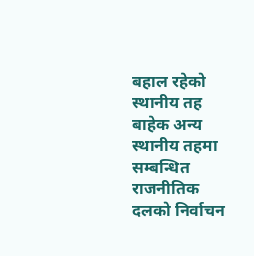बहाल रहेको स्थानीय तह बाहेक अन्य स्थानीय तहमा सम्बन्धित राजनीतिक दलको निर्वाचन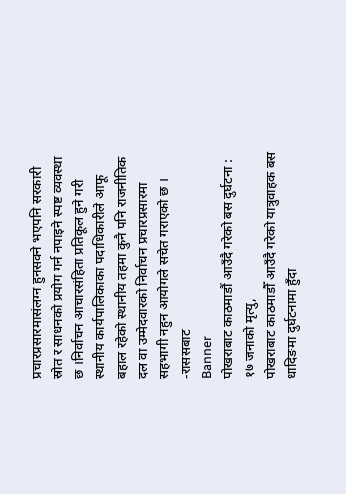प्रचारप्रसारमासंलग्न हुनसक्ने भएपनि सरकारी स्रोत र साधनको प्रयोग गर्न नपाइने स्पष्ट व्यवस्था छ ।निर्वाचन आचारसंहिता प्रतिकूल हुने गरी स्थानीय कार्यपालिकाका पदाधिकारीले आफू बहाल रहेको स्थानीय तहमा कुनै पनि राजनीतिक दल वा उम्मेदवारको निर्वाचन प्रचारप्रसारमा सहभागी नहुन आयोगले सचेत गराएको छ ।
-राससबाट
Banner
पोखराबाट काठमाडौं आउँदै गरेको बस दुर्घटना : १७ जनाको मृत्यु,
पोखराबाट काठमाडौँ आउँदै गरेको यात्रुवाहक बस धादिङमा दुर्घटनामा हुँदा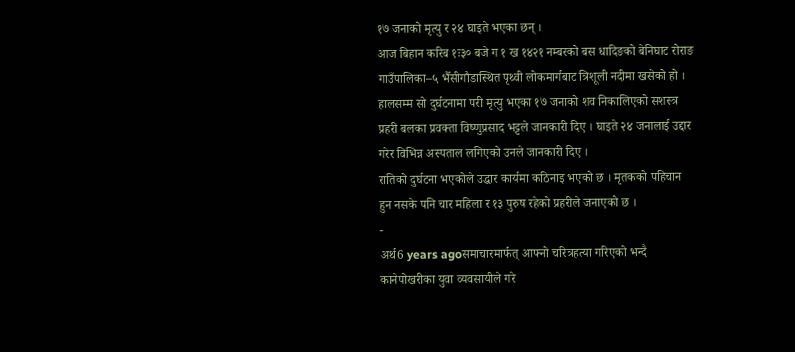१७ जनाको मृत्यु र २४ घाइते भएका छन् ।
आज बिहान करिब १ः३० बजे ग १ ख १४२१ नम्बरको बस धादिङको बेनिघाट रोराङ गाउँपालिका–५ भैँसीगौडास्थित पृथ्वी लोकमार्गबाट त्रिशूली नदीमा खसेको हो ।
हालसम्म सो दुर्घटनामा परी मृत्यु भएका १७ जनाको शव निकालिएको सशस्त्र प्रहरी बलका प्रवक्ता विष्णुप्रसाद भट्टले जानकारी दिए । घाइते २४ जनालाई उद्दार गरेर विभिन्न अस्पताल लगिएको उनले जानकारी दिए ।
रातिको दुर्घटना भएकोले उद्धार कार्यमा कठिनाइ भएको छ । मृतकको पहिचान हुन नसके पनि चार महिला र १३ पुरुष रहेको प्रहरीले जनाएको छ ।
-
अर्थ6 years agoसमाचारमार्फत् आफ्नो चरित्रहत्या गरिएको भन्दै कानेपोखरीका युवा व्यवसायीले गरे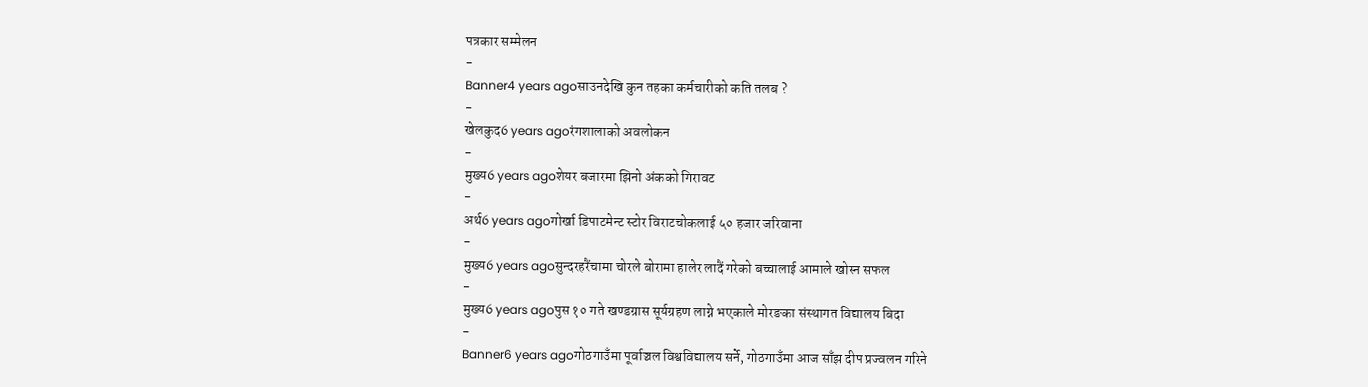पत्रकार सम्मेलन
-
Banner4 years agoसाउनदेखि कुन तहका कर्मचारीको कति तलब ?
-
खेलकुद6 years agoरंगशालाको अवलोकन
-
मुख्य6 years agoशेयर बजारमा झिनो अंकको गिरावट
-
अर्थ6 years agoगोर्खा डिपाटमेन्ट स्टोर विराटचोकलाई ५० हजार जरिवाना
-
मुख्य6 years agoसुन्दरहरैंचामा चोरले बोरामा हालेर लादैं गरेको बच्चालाई आमाले खोस्न सफल
-
मुख्य6 years agoपुस १० गते खण्डग्रास सूर्यग्रहण लाग्ने भएकाले मोरङका संस्थागत विद्यालय बिदा
-
Banner6 years agoगोठगाउँमा पूर्वाञ्चल विश्वविद्यालय सर्ने, गोठगाउँमा आज साँझ दीप प्रज्वलन गरिने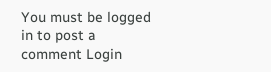You must be logged in to post a comment Login